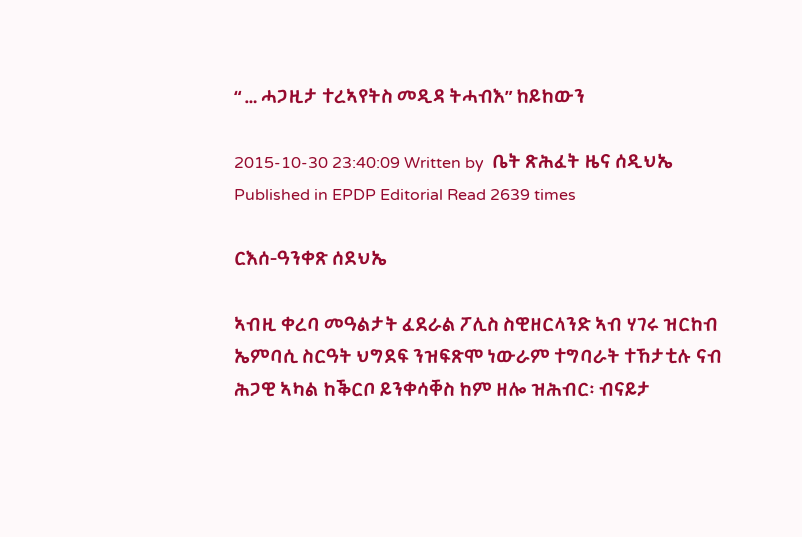“ … ሓጋዚታ ተረኣየትስ መዲዳ ትሓብእ” ከይከውን

2015-10-30 23:40:09 Written by  ቤት ጽሕፈት ዜና ሰዲህኤ Published in EPDP Editorial Read 2639 times

ርእሰ-ዓንቀጽ ሰደህኤ

ኣብዚ ቀረባ መዓልታት ፈደራል ፖሊስ ስዊዘርላንድ ኣብ ሃገሩ ዝርከብ ኤምባሲ ስርዓት ህግደፍ ንዝፍጽሞ ነውራም ተግባራት ተኸታቲሉ ናብ ሕጋዊ ኣካል ከቕርቦ ይንቀሳቐስ ከም ዘሎ ዝሕብር፡ ብናይታ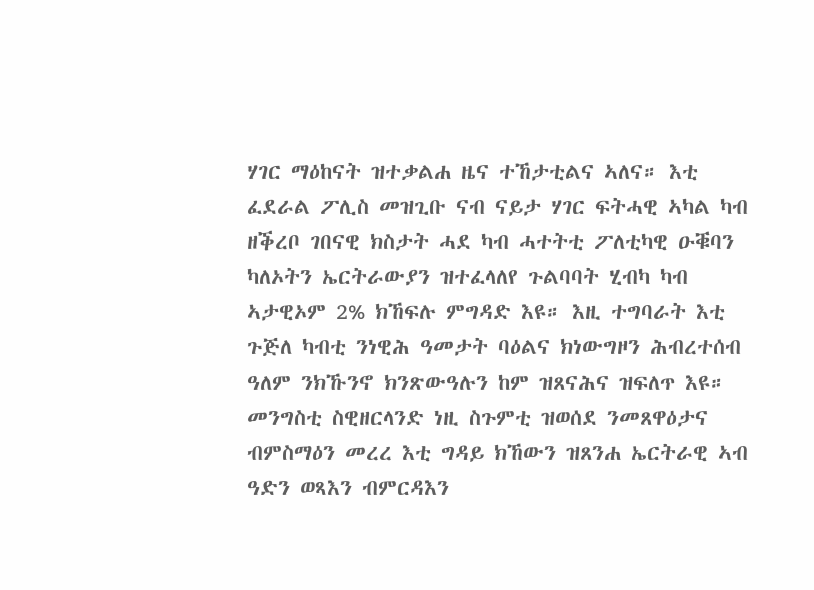ሃገር ማዕከናት ዝተቃልሐ ዜና ተኸታቲልና ኣለና። እቲ ፈደራል ፖሊስ መዝጊቡ ናብ ናይታ ሃገር ፍትሓዊ ኣካል ካብ ዘቕረቦ ገበናዊ ክስታት ሓደ ካብ ሓተትቲ ፖለቲካዊ ዑቑባን ካለኦትን ኤርትራውያን ዝተፈላለየ ጉልባባት ሂብካ ካብ ኣታዊኦም 2% ክኸፍሉ ምግዳድ እዩ። እዚ ተግባራት እቲ ጉጅለ ካብቲ ንነዊሕ ዓመታት ባዕልና ክነውግዞን ሕብረተሰብ ዓለም ንክኹንኖ ክንጽውዓሉን ከም ዝጸናሕና ዝፍለጥ እዩ። መንግስቲ ስዊዘርላንድ ነዚ ስጉምቲ ዝወሰደ ንመጸዋዕታና ብምስማዕን መረረ እቲ ግዳይ ክኸውን ዝጸንሐ ኤርትራዊ ኣብ ዓድን ወጻእን ብምርዳእን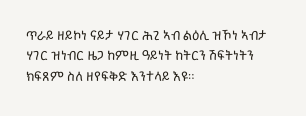ጥራይ ዘይኮነ ናይታ ሃገር ሕጊ ኣብ ልዕሊ ዝኾነ ኣብታ ሃገር ዝነብር ዜጋ ከምዚ ዓይነት ከትርን ሽፍትነትን ክፍጸም ስለ ዘየፍቅድ እንተላይ እዩ።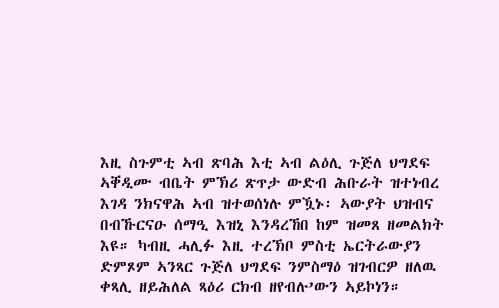እዚ ስጉምቲ ኣብ ጽባሕ እቲ ኣብ ልዕሊ ጉጅለ ህግደፍ ኣቐዲሙ ብቤት ምኽሪ ጽጥታ ውድብ ሕቡራት ዝተነብረ እገዳ ንክናዋሕ ኣብ ዝተወሰነሉ ምዃኑ፡ ኣውያት ህዝብና በብኹርናዑ ሰማዒ እዝኒ እንዳረኸበ ከም ዝመጸ ዘመልክት እዩ። ካብዚ ሓሊፉ እዚ ተረኽቦ ምስቲ ኤርትራውያን ድምጾም ኣንጻር ጉጅለ ህግደፍ ንምስማዕ ዝገብርዎ ዘለዉ ቀጻሊ ዘይሕለል ጻዕሪ ርክብ ዘየብሉ’ውን ኣይኮነን።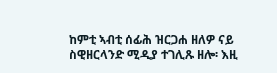ከምቲ ኣብቲ ሰፊሕ ዝርጋሐ ዘለዎ ናይ ስዊዘርላንድ ሚዲያ ተገሊጹ ዘሎ፡ እዚ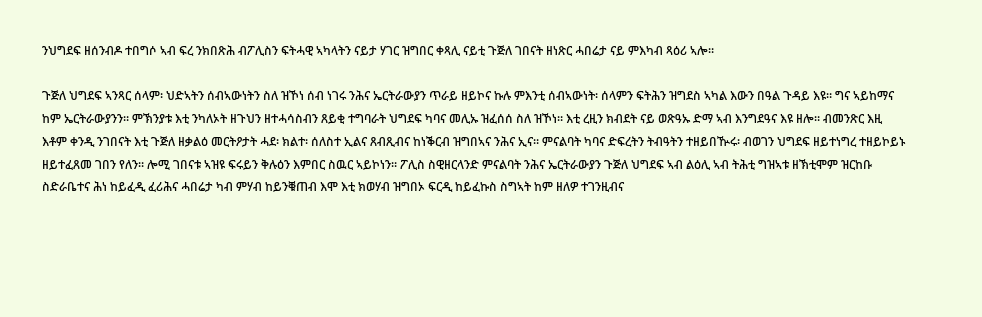ንህግደፍ ዘሰንብዶ ተበግሶ ኣብ ፍረ ንክበጽሕ ብፖሊስን ፍትሓዊ ኣካላትን ናይታ ሃገር ዝግበር ቀጻሊ ናይቲ ጉጅለ ገበናት ዘነጽር ሓበሬታ ናይ ምእካብ ጻዕሪ ኣሎ።

ጉጅለ ህግደፍ ኣንጻር ሰላም፡ ህድኣትን ሰብኣውነትን ስለ ዝኾነ ሰብ ነገሩ ንሕና ኤርትራውያን ጥራይ ዘይኮና ኩሉ ምእንቲ ሰብኣውነት፡ ሰላምን ፍትሕን ዝግደስ ኣካል እውን በዓል ጉዳይ እዩ። ግና ኣይከማና ከም ኤርትራውያንን። ምኽንያቱ እቲ ንካለኦት ዘጉህን ዘተሓሳስብን ጸይቂ ተግባራት ህግደፍ ካባና መሊኡ ዝፈሰሰ ስለ ዝኾነ። እቲ ረዚን ክብደት ናይ ወጽዓኡ ድማ ኣብ እንግደዓና እዩ ዘሎ። ብመንጽር እዚ እቶም ቀንዲ ንገበናት እቲ ጉጅለ ዘቃልዕ መርትዖታት ሓደ፡ ክልተ፡ ሰለስተ ኢልና ጸብጺብና ከነቕርብ ዝግበኣና ንሕና ኢና። ምናልባት ካባና ድፍረትን ትብዓትን ተዘይበዂሩ፡ ብወገን ህግደፍ ዘይተነግረ ተዘይኮይኑ ዘይተፈጸመ ገበን የለን። ሎሚ ገበናቱ ኣዝዩ ፍሩይን ቅሉዕን እምበር ስዉር ኣይኮነን። ፖሊስ ስዊዘርላንድ ምናልባት ንሕና ኤርትራውያን ጉጅለ ህግደፍ ኣብ ልዕሊ ኣብ ትሕቲ ግዝኣቱ ዘኽቲሞም ዝርከቡ ስድራቤተና ሕነ ከይፈዲ ፈሪሕና ሓበሬታ ካብ ምሃብ ከይንቑጠብ እሞ እቲ ክወሃብ ዝግበኦ ፍርዲ ከይፈኩስ ስግኣት ከም ዘለዎ ተገንዚብና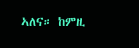ኣለና። ከምዚ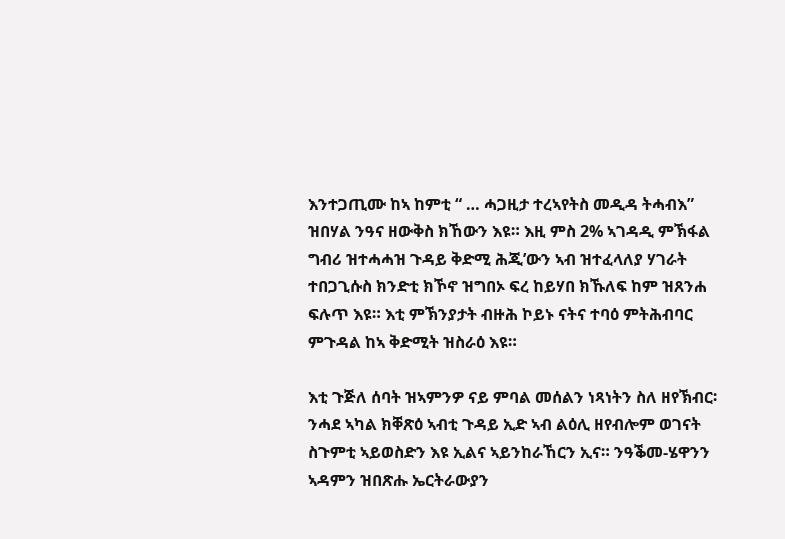እንተጋጢሙ ከኣ ከምቲ “ … ሓጋዚታ ተረኣየትስ መዲዳ ትሓብእ” ዝበሃል ንዓና ዘውቅስ ክኸውን እዩ። እዚ ምስ 2% ኣገዳዲ ምኽፋል ግብሪ ዝተሓሓዝ ጉዳይ ቅድሚ ሕጂ’ውን ኣብ ዝተፈላለያ ሃገራት ተበጋጊሱስ ክንድቲ ክኾኖ ዝግበኦ ፍረ ከይሃበ ክኹለፍ ከም ዝጸንሐ ፍሉጥ እዩ። እቲ ምኽንያታት ብዙሕ ኮይኑ ናትና ተባዕ ምትሕብባር ምጉዳል ከኣ ቅድሚት ዝስራዕ እዩ።

እቲ ጉጅለ ሰባት ዝኣምንዎ ናይ ምባል መሰልን ነጻነትን ስለ ዘየኽብር፡ ንሓደ ኣካል ክቐጽዕ ኣብቲ ጉዳይ ኢድ ኣብ ልዕሊ ዘየብሎም ወገናት ስጉምቲ ኣይወስድን እዩ ኢልና ኣይንከራኸርን ኢና። ንዓቕመ-ሄዋንን ኣዳምን ዝበጽሑ ኤርትራውያን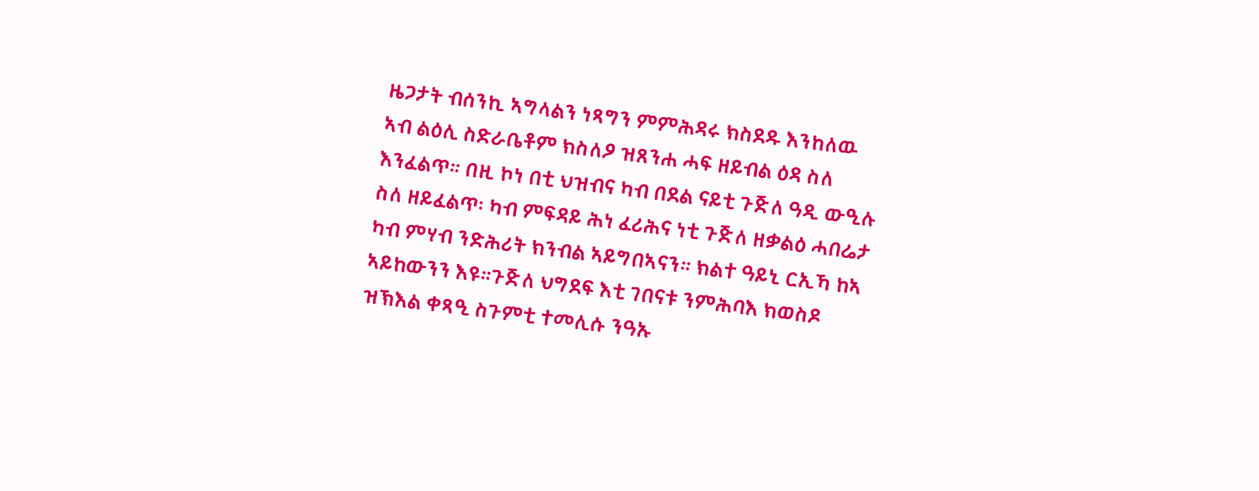ዜጋታት ብሰንኪ ኣግላልን ነጻግን ምምሕዳሩ ክስደዱ እንከለዉ ኣብ ልዕሊ ስድራቤቶም ክስለዖ ዝጸንሐ ሓፍ ዘይብል ዕዳ ስለ እንፈልጥ። በዚ ኮነ በቲ ህዝብና ካብ በደል ናይቲ ጉጅለ ዓዲ ውዒሉ ስለ ዘይፈልጥ፡ ካብ ምፍዳይ ሕነ ፈሪሕና ነቲ ጉጅለ ዘቃልዕ ሓበሬታ ካብ ምሃብ ንድሕሪት ክንብል ኣይግበኣናን። ክልተ ዓይኒ ርኢኻ ከኣ ኣይከውንን እዩ።ጉጅለ ህግደፍ እቲ ገበናቱ ንምሕባእ ክወስዶ ዝኽእል ቀጻዒ ስጉምቲ ተመሊሱ ንዓኡ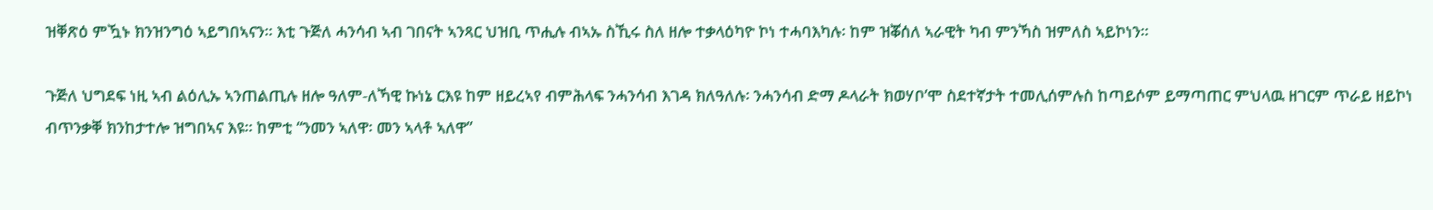ዝቐጽዕ ምዃኑ ክንዝንግዕ ኣይግበኣናን። እቲ ጉጅለ ሓንሳብ ኣብ ገበናት ኣንጻር ህዝቢ ጥሒሉ ብኣኡ ስኺሩ ስለ ዘሎ ተቃላዕካዮ ኮነ ተሓባእካሉ፡ ከም ዝቖሰለ ኣራዊት ካብ ምንኻስ ዝምለስ ኣይኮነን።

ጉጅለ ህግደፍ ነዚ ኣብ ልዕሊኡ ኣንጠልጢሉ ዘሎ ዓለም-ለኻዊ ኩነኔ ርእዩ ከም ዘይረኣየ ብምሕላፍ ንሓንሳብ እገዳ ክለዓለሉ፡ ንሓንሳብ ድማ ዶላራት ክወሃቦ’ሞ ስደተኛታት ተመሊሰምሉስ ከጣይሶም ይማጣጠር ምህላዉ ዘገርም ጥራይ ዘይኮነ ብጥንቃቐ ክንከታተሎ ዝግበኣና እዩ። ከምቲ “ንመን ኣለዋ፡ መን ኣላቶ ኣለዋ”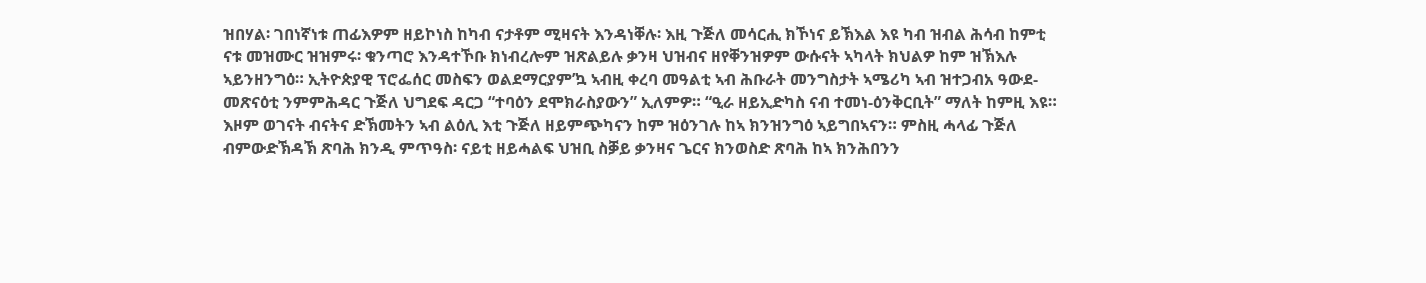ዝበሃል፡ ገበነኛነቱ ጠፊእዎም ዘይኮነስ ከካብ ናታቶም ሚዛናት እንዳነቐሉ፡ እዚ ጉጅለ መሳርሒ ክኾነና ይኽእል እዩ ካብ ዝብል ሕሳብ ከምቲ ናቱ መዝሙር ዝዝምሩ፡ ቁንጣሮ እንዳተኾቡ ክነብረሎም ዝጽልይሉ ቃንዛ ህዝብና ዘየቐንዝዎም ውሱናት ኣካላት ክህልዎ ከም ዝኽእሉ ኣይንዘንግዕ። ኢትዮጵያዊ ፕሮፌሰር መስፍን ወልደማርያም’ኳ ኣብዚ ቀረባ መዓልቲ ኣብ ሕቡራት መንግስታት ኣሜሪካ ኣብ ዝተጋብአ ዓውደ-መጽናዕቲ ንምምሕዳር ጉጅለ ህግደፍ ዳርጋ “ተባዕን ደሞክራስያውን” ኢለምዎ። “ዒራ ዘይኢድካስ ናብ ተመነ-ዕንቅርቢት” ማለት ከምዚ እዩ። እዞም ወገናት ብናትና ድኽመትን ኣብ ልዕሊ እቲ ጉጅለ ዘይምጭካናን ከም ዝዕንገሉ ከኣ ክንዝንግዕ ኣይግበኣናን። ምስዚ ሓላፊ ጉጅለ   ብምውድኽዳኽ ጽባሕ ክንዲ ምጥዓስ፡ ናይቲ ዘይሓልፍ ህዝቢ ስቓይ ቃንዛና ጌርና ክንወስድ ጽባሕ ከኣ ክንሕበንን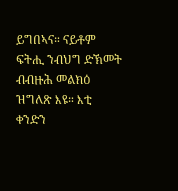ይግበኣና። ናይቶም ፍትሒ ንብህግ ድኽመት ብብዙሕ መልክዕ ዝግለጽ እዩ። እቲ ቀንድን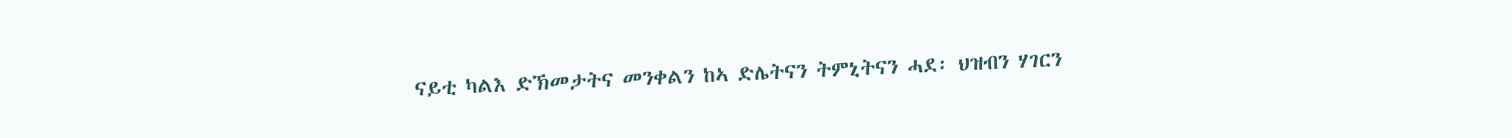ናይቲ ካልእ ድኽመታትና መንቀልን ከኣ ድሌትናን ትምኒትናን ሓደ፡ ህዝብን ሃገርን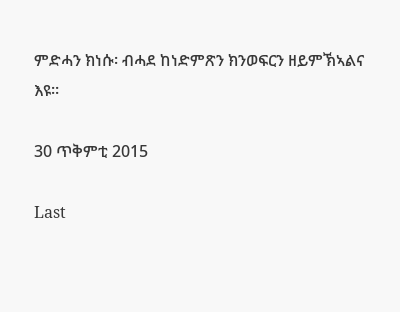ምድሓን ክነሱ፡ ብሓደ ከነድምጽን ክንወፍርን ዘይምኽኣልና እዩ።

30 ጥቅምቲ 2015

Last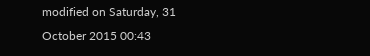modified on Saturday, 31 October 2015 00:43